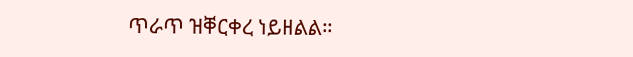ጥራጥ ዝቐርቀረ ነይዘልል።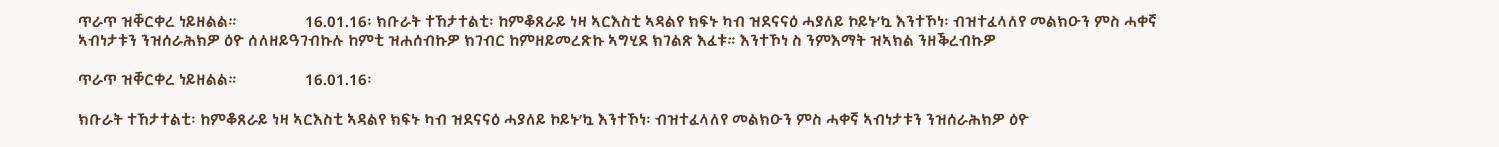ጥራጥ ዝቐርቀረ ነይዘልል።                 16.01.16፡ ክቡራት ተኸታተልቲ፡ ከምቆጸራይ ነዛ ኣርእስቲ ኣዳልየ ክፍኑ ካብ ዝደናናዕ ሓያለይ ኮይኑ’ኳ እንተኾነ፡ ብዝተፈላለየ መልክዑን ምስ ሓቀኛ ኣብነታቱን ንዝሰራሕክዎ ዕዮ ሰለዘይዓገብኩሉ ከምቲ ዝሐሰብኩዎ ክገብር ከምዘይመረጽኩ ኣግሂደ ክገልጽ እፈቱ። እንተኾነ ስ ንምእማት ዝኣክል ንዘቕረብኩዎ

ጥራጥ ዝቐርቀረ ነይዘልል።                 16.01.16፡

ክቡራት ተኸታተልቲ፡ ከምቆጸራይ ነዛ ኣርእስቲ ኣዳልየ ክፍኑ ካብ ዝደናናዕ ሓያለይ ኮይኑ’ኳ እንተኾነ፡ ብዝተፈላለየ መልክዑን ምስ ሓቀኛ ኣብነታቱን ንዝሰራሕክዎ ዕዮ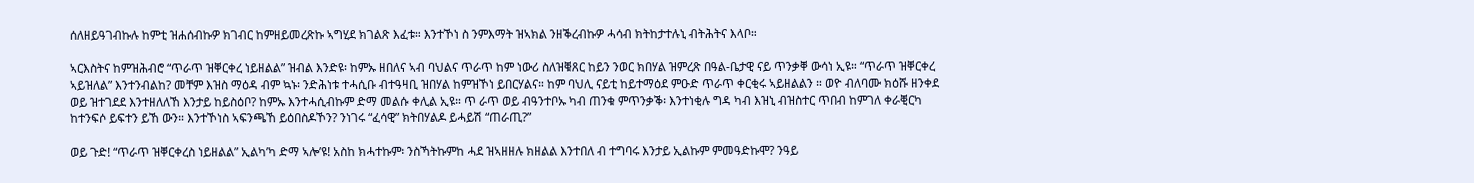ሰለዘይዓገብኩሉ ከምቲ ዝሐሰብኩዎ ክገብር ከምዘይመረጽኩ ኣግሂደ ክገልጽ እፈቱ። እንተኾነ ስ ንምእማት ዝኣክል ንዘቕረብኩዎ ሓሳብ ክትከታተሉኒ ብትሕትና እላቦ።

ኣርእስትና ከምዝሕብሮ “ጥራጥ ዝቐርቀረ ነይዘልል” ዝብል እንድዩ፡ ከምኡ ዘበለና ኣብ ባህልና ጥራጥ ከም ነውሪ ስለዝቑጸር ከይን ንወር ክበሃል ዝምረጽ በዓል-ቤታዊ ናይ ጥንቃቐ ውሳነ ኢዩ። “ጥራጥ ዝቐርቀረ ኣይዝለል” እንተንብልከ? መቸም እዝስ ማዕዳ ብም ኳኑ፡ ንድሕነቱ ተሓሲቡ ብተዓዛቢ ዝበሃል ከምዝኾነ ይበርሃልና። ከም ባህሊ ናይቲ ከይተማዕደ ምዑድ ጥራጥ ቀርቂሩ ኣይዘልልን ። ወዮ ብለባሙ ክዕሹ ዘንቀደ ወይ ዝተገደደ እንተዘለለኸ እንታይ ከይስዕቦ? ከምኡ እንተሓሲብኩም ድማ መልሱ ቀሊል ኢዩ። ጥ ራጥ ወይ ብዓንተቦኡ ካብ ጠንቁ ምጥንቃቕ፡ እንተነቂሉ ግዳ ካብ እዝኒ ብዝስተር ጥበብ ከምገለ ቀራቒርካ ከተንፍሶ ይፍተን ይኸ ውን። እንተኾነስ ኣፍንጫኸ ይዕበስዶኾን? ንነገሩ “ፈሳዊ” ክትበሃልዶ ይሓይሽ “ጠራጢ?”

ወይ ጉድ! “ጥራጥ ዝቐርቀረስ ነይዘልል” ኢልካ’ካ ድማ ኣሎ’ዩ! አስከ ክሓተኩም፡ ንስኻትኩምከ ሓደ ዝኣዘዘሉ ክዘልል እንተበለ ብ ተግባሩ እንታይ ኢልኩም ምመዓድኩሞ? ንዓይ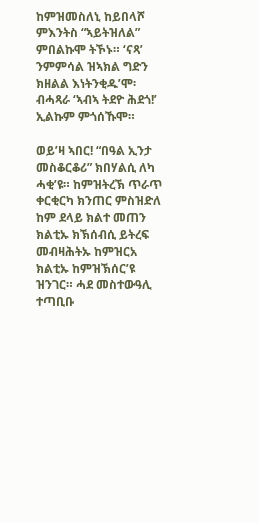ከምዝመስለኒ ከይበላሾ ምእንትስ “ኣይትዝለል” ምበልኩሞ ትኾኑ። ‘ናጻ’ ንምምሳል ዝኣክል ግድን ክዘልል እነትንቂዱ’ሞ፡ ብሓጻራ ‘ኣብኣ ትደዮ ሕደጎ!’ ኢልኩም ምጎሰኹሞ።

ወይ’ዛ ኣበር! “በዓል ኢንታ መስቆርቆሪ” ክበሃልሲ ለካ ሓቂ’ዩ። ከምዝትረኽ ጥራጥ ቀርቂርካ ክንጠር ምስዝድለ ከም ደላይ ክልተ መጠን ክልቲኡ ክኽሰብሲ ይትረፍ መብዛሕትኡ ከምዝርአ ክልቲኡ ከምዝኽሰር’ዩ ዝንገር። ሓደ መስተውዓሊ ተጣቢቡ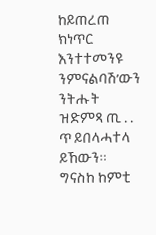ከይጠረጠ ክነጥር እንተተመንዩ ንምናልባሽ’ውን ንትሑት ዝድምጻ ጢ . . ጥ ይበላሓተላ ይኸውን። ግናስከ ከምቲ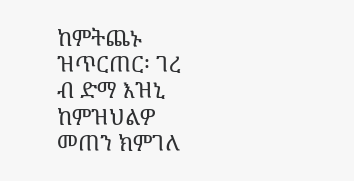ከምትጨኑ ዝጥርጠር፡ ገረ ብ ድማ እዝኒ ከምዝህልዎ መጠን ክምገለ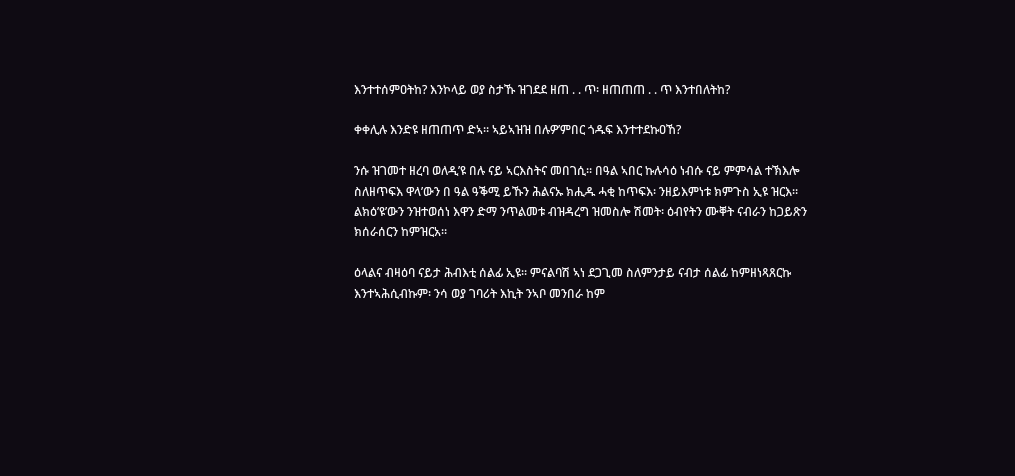እንተተሰምዐትከ? እንኮላይ ወያ ስታኹ ዝገደደ ዘጠ . . ጥ፡ ዘጠጠጠ . . ጥ እንተበለትከ?

ቀቀሊሉ እንድዩ ዘጠጠጥ ድኣ። ኣይኣዝዝ በሉዎ’ምበር ጎዱፍ እንተተደኩዐኸ?

ንሱ ዝገመተ ዘረባ ወለዲ’ዩ በሉ ናይ ኣርእስትና መበገሲ። በዓል ኣበር ኩሉሳዕ ነብሱ ናይ ምምሳል ተኽእሎ ስለዘጥፍእ ዋላ’ውን በ ዓል ዓቕሚ ይኹን ሕልናኡ ክሒዱ ሓቂ ከጥፍእ፡ ንዘይእምነቱ ክምጉስ ኢዩ ዝርእ። ልክዕ’ዩ’ውን ንዝተወሰነ እዋን ድማ ንጥልመቱ ብዝዳረግ ዝመስሎ ሽመት፡ ዕብየትን ሙቐት ናብራን ከጋይጽን ክሰራሰርን ከምዝርአ።

ዕላልና ብዛዕባ ናይታ ሕብእቲ ሰልፊ ኢዩ። ምናልባሽ ኣነ ደጋጊመ ስለምንታይ ናብታ ሰልፊ ከምዘነጻጸርኩ እንተኣሕሲብኩም፡ ንሳ ወያ ገባሪት እኪት ንኣቦ መንበራ ከም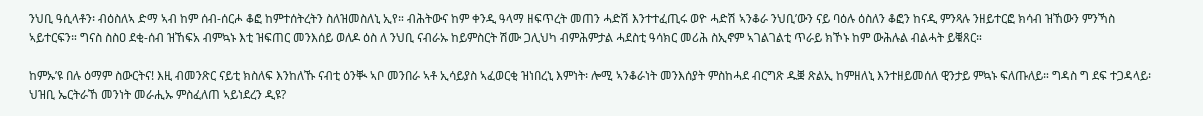ንህቢ ዓሲላቶን፡ ብዕስለኣ ድማ ኣብ ከም ሰብ-ሰርሖ ቆፎ ከምተሰትረትን ስለዝመስለኒ ኢየ። ብሕትውና ከም ቀንዲ ዓላማ ዘፍጥረት መጠን ሓድሽ እንተተፈጢሩ ወዮ ሓድሽ ኣንቆራ ንህቢ’ውን ናይ ባዕሉ ዕስለን ቆፎን ከናዲ ምንጻሉ ንዘይተርፎ ክሳብ ዝኸውን ምንኻስ ኣይተርፍን። ግናስ ስስዐ ደቂ-ሰብ ዝኸፍአ ብምኳኑ እቲ ዝፍጠር መንእሰይ ወለዶ ዕስ ለ ንህቢ ናብራኡ ከይምስርት ሽሙ ጋሊህካ ብምሕምታል ሓደስቲ ዓሳክር መሪሕ ስኢኖም ኣገልገልቲ ጥራይ ክኾኑ ከም ውሕሉል ብልሓት ይቑጸር።

ከምኡ’ዩ በሉ ዕማም ስውርትና! እዚ ብመንጽር ናይቲ ክስለፍ እንከለኹ ናብቲ ዕንቚ ኣቦ መንበራ ኣቶ ኢሳይያስ ኣፈወርቂ ዝነበረኒ እምነት፡ ሎሚ ኣንቆራነት መንእሰያት ምስከሓደ ብርግጽ ዱቛ ጽልኢ ከምዘለኒ እንተዘይመሰለ ዊንታይ ምኳኑ ፍለጡለይ። ግዳስ ግ ደፍ ተጋዳላይ፡ ህዝቢ ኤርትራኸ መንነት መራሒኡ ምስፈለጠ ኣይነደረን ዲዩ?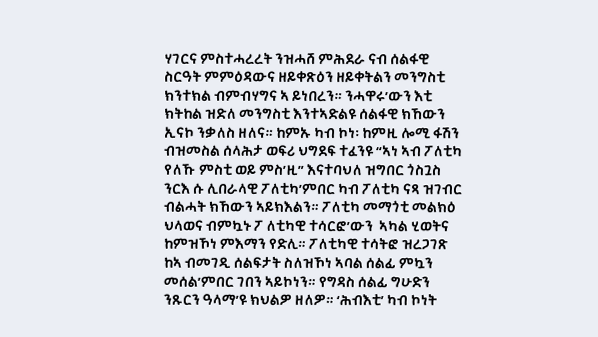ሃገርና ምስተሓረረት ንዝሓሸ ምሕደራ ናብ ሰልፋዊ ስርዓት ምምዕዳውና ዘይቀጽዕን ዘይቀትልን መንግስቲ ክንተክል ብምብሃግና ኣ ይነበረን። ንሓዋሩ’ውን እቲ ክትከል ዝድለ መንግስቲ እንተኣድልዩ ሰልፋዊ ክኸውን ኢናኮ ንቃለስ ዘለና። ከምኡ ካብ ኮነ፡ ከምዚ ሎሚ ፋሽን ብዝመስል ሰላሕታ ወፍሪ ህግደፍ ተፈንዩ “ኣነ ኣብ ፖለቲካ የለኹ ምስቲ ወይ ምስ’ዚ” እናተባህለ ዝግበር ጎስጓስ ንርእ ሱ ሊበራላዊ ፖለቲካ’ምበር ካብ ፖለቲካ ናጻ ዝገብር ብልሓት ክኸውን ኣይክእልን። ፖለቲካ መማጎቲ መልክዕ ህላወና ብምኳኑ ፖ ለቲካዊ ተሳርፎ’ውን  ኣካል ሂወትና ከምዝኾነ ምእማን የድሊ። ፖለቲካዊ ተሳትፎ ዝረጋገጽ ከኣ ብመገዲ ሰልፍታት ስለዝኾነ ኣባል ሰልፊ ምኳን መሰል’ምበር ገበን ኣይኮነን። የግዳስ ሰልፊ ግሁድን ንጹርን ዓላማ’ዩ ክህልዎ ዘለዎ። ‘ሕብእቲ’ ካብ ኮነት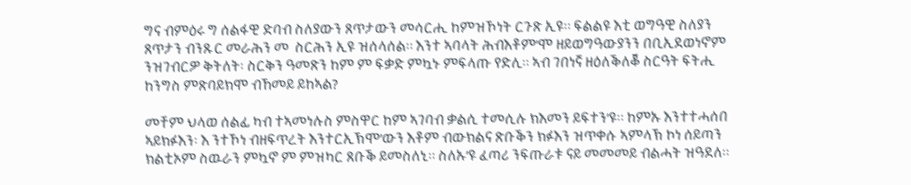ግና ብምዕሩ ግ ሰልፋዊ ድባብ ስለያውን ጸጥታውን መሳርሒ ከምዝኾነት ርጉጽ ኢዩ። ፍልልዩ እቲ ወግዓዊ ስለያን ጸጥታን ብንጹር መራሕን መ  ስርሕን ኢዩ ዝሰላሰል። እንተ ኣባላት ሕብእቶም’ሞ ዘይወግዓውያንን በቢኢደወነኖም ንዝገብርዎ ቅትለት፡ ስርቅን ዓመጽን ከም ም ፍቃድ ምኳኑ ምፍላጡ የድሊ። ኣብ ገበነኛ ዘዕለቕለቖ ስርዓት ፍትሒ ከንግስ ምጽባይክሞ ብኸመይ ይከኣል?

መቸም ህላወ ሰልፊ ካብ ተኣመነሉስ ምስዋር ከም ኣገባብ ቃልሲ ተመሲሉ ክእመን ይፍተን’ዩ። ከምኡ እንተተሓሰበ ኣይክፉእን፡ እ ንተኾነ ብዘፍጥረት እንተርኢኽሞ’ውን እቶም ብውክልና ጽቡቕን ክፉእን ዝጥቀሱ ኣምላኽ ኮነ ሰይጣን ክልቲኦም ስዉራን ምኳኖ ም ምዝካር ጸቡቕ ይመስለኒ። ስለኡ’ዩ ፈጣሪ ንፍጡራቱ ናይ መመመይ ብልሓት ዝዓደለ።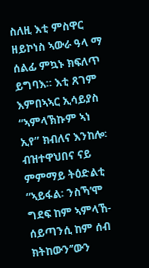ስለዚ እቲ ምስዋር ዘይኮነስ ኣውራ ዓላ ማ ሰልፊ ምኳኑ ክፍለጥ ይግባእ። እቲ ጸገም እምበኣኣር ኢሳይያስ “ኣምላኽኩም ኣነ ኢየ” ክብለና እንከሎ፡ ብዝተዋህበና ናይ ምምማይ ትዕድልቲ “ኣይፋል፡ ንስኻ’ሞ ግደፍ ከም ኣምላኸ-ሰይጣንሲ ከም ሰብ ክትከውን’’ውን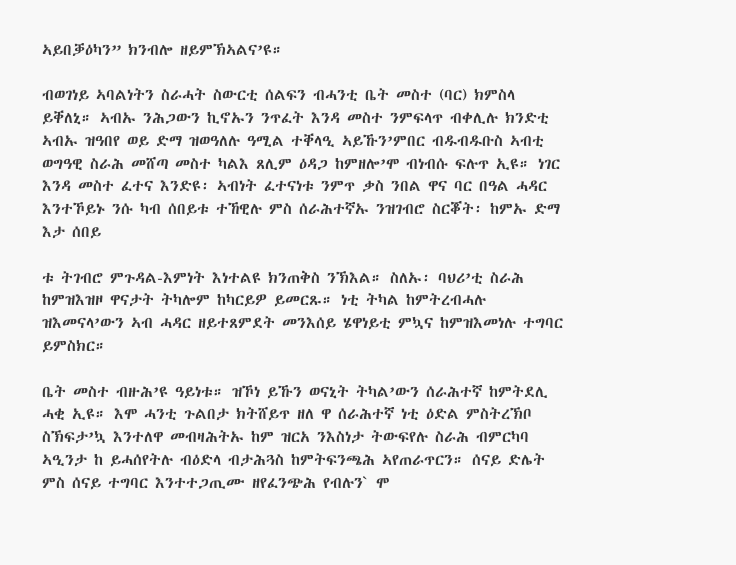ኣይበቓዕካን” ክንብሎ ዘይምኽኣልና’ዩ።

ብወገነይ ኣባልነትን ስራሓት ስውርቲ ሰልፍን ብሓንቲ ቤት መስተ (ባር) ክምስላ ይቐለኒ። ኣብኡ ንሕጋውን ኪኖኡን ንጥፈት እንዳ መስተ ንምፍላጥ ብቀሊሉ ክንድቲ ኣብኡ ዝዓበየ ወይ ድማ ዝወዓለሉ ዓሚል ተቐላዒ ኣይኹን’ምበር ብዱብዱቡስ ኣብቲ ወግዓዊ ስራሕ መሸጣ መስተ ካልእ ጸሊም ዕዳጋ ከምዘሎ’ሞ ብነብሱ ፍሉጥ ኢዩ። ነገር እንዳ መስተ ፈተና እንድዩ፡ ኣብነት ፈተናነቱ ንምጥ ቃስ ንበል ዋና ባር በዓል ሓዳር እንተኾይኑ ንሱ ካብ ሰበይቱ ተኸዊሉ ምስ ሰራሕተኛኡ ንዝገብሮ ስርቖት፡ ከምኡ ድማ እታ ሰበይ

ቱ ትገብሮ ምጉዳል-እምነት እነተልዩ ክንጠቅስ ንኽእል። ስለኡ፡ ባህሪ’ቲ ስራሕ ከምዝእዝዞ ዋናታት ትካሎም ከካርይዎ ይመርጹ። ነቲ ትካል ከምትረብሓሉ ዝእመናላ’ውን ኣብ ሓዳር ዘይተጸምደት መንእሰይ ሄዋነይቲ ምኳና ከምዝእመነሉ ተግባር ይምስክር።

ቤት መስተ ብዙሕ’ዩ ዓይነቱ። ዝኾነ ይኹን ወናኒት ትካል’ውን ሰራሕተኛ ከምትደሊ ሓቂ ኢዩ። እሞ ሓንቲ ጉልበታ ክትሸይጥ ዘለ ዋ ሰራሕተኛ ነቲ ዕድል ምስትረኽቦ ስኽፍታ’ኳ እንተለዋ መብዛሕትኡ ከም ዝርአ ንእስነታ ትውፍየሉ ስራሕ ብምርካባ ኣዒንታ ከ ይሓሰየትሉ ብዕድላ ብታሕጓስ ከምትፍንጫሕ ኣየጠራጥርን። ሰናይ ድሌት ምስ ሰናይ ተግባር እንተተጋጢሙ ዘየፈንጭሕ የብሉን` ሞ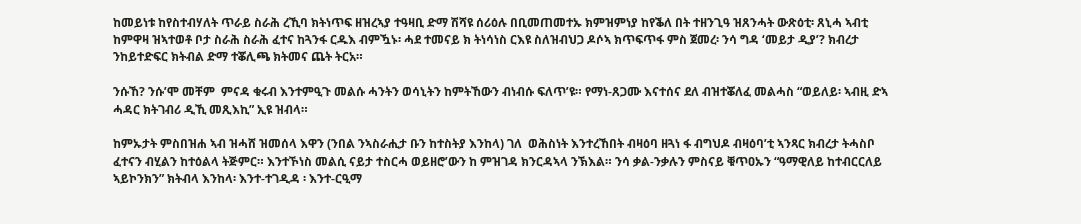ከመይነቱ ከየስተብሃለት ጥራይ ስራሕ ረኺባ ክትነጥፍ ዘዝረኣያ ተዓዛቢ ድማ ሽሻዩ ሰሪዕሉ በቢመጠመተኡ ክምዝምነያ ከየቕለ በት ተዘንጊዓ ዝጸንሓት ውጽዕቲ፡ ጸኒሓ ኣብቲ ከምዋዛ ዝኣተወቶ ቦታ ስራሕ ስራሕ ፈተና ከጓንፋ ርዱእ ብምዃኑ፡ ሓደ ተመናይ ክ ትነሳነስ ርእዩ ስለዝብህጋ ዶሶኣ ክጥፍጥፋ ምስ ጀመረ፡ ንሳ ግዳ ‘መይታ ዲያ’? ክብረታ ንከይተድፍር ክትብል ድማ ተቖሊጫ ክትመና ጨት ትርአ።

ንሱኸ? ንሱ’ሞ መቸም  ምናዳ ቁሩብ እንተምዒጉ መልሱ ሓንትን ወሳኒትን ከምትኸውን ብነብሱ ፍለጥ’ዩ። የማነ-ጸጋሙ እናተሰና ደለ ብዝተቖለፈ መልሓስ “ወይለይ፡ ኣብዚ ድኣ ሓዳር ክትገብሪ ዲኺ መጺእኪ” ኢዩ ዝብላ።

ከምኡታት ምስበዝሐ ኣብ ዝሓሸ ዝመሰላ እዋን (ንበል ንኣስራሒታ ቡን ከተስትያ እንከላ) ገለ  ወሕስነት እንተረኸበት ብዛዕባ ዘጓነ ፋ ብግህዶ ብዛዕባ’ቲ ኣንጻር ክብረታ ትሓስቦ ፈተናን ብሂልን ከተዕልላ ትጅምር። እንተኾነስ መልሲ ናይታ ተስርሓ ወይዘሮ’ውን ከ ምዝገዳ ክንርዳኣላ ንኽእል። ንሳ ቃል-ንቃሉን ምስናይ ቑጥዐኡን “ዓማዊለይ ከተብርርለይ ኣይኮንክን” ክትብላ እንከላ፡ እንተ-ተገዲዳ ፡ እንተ-ርዒማ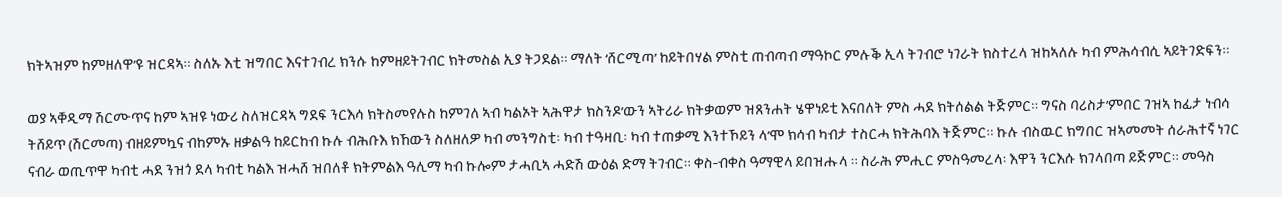ክትኣዝም ከምዘለዋ’ዩ ዝርዳኣ። ስለኡ እቲ ዝግበር እናተገብረ ክንሱ ከምዘይትገብር ክትመስል ኢያ ትጋደል። ማለት ‘ሸርሚጣ’ ከይትበሃል ምስቲ ጠብጣብ ማዓኮር ምሉቕ ኢላ ትገብሮ ነገራት ክስተረላ ዝከኣለሉ ካብ ምሕሳብሲ ኣይትገድፍን።

ወያ ኣቐዲማ ሽርሙጥና ከም ኣዝዩ ነውሪ ስለዝርዳኣ ግደፍ ንርእሳ ክትስመየሉስ ከምገለ ኣብ ካልኦት ኣሕዋታ ክስንዶ’ውን ኣትሪራ ክትቃወም ዝጸንሐት ሄዋነይቲ እናበለት ምስ ሓደ ክትሰልል ትጅምር። ግናስ ባሪስታ’ምበር ገዝኣ ከፊታ ነብሳ ትሸይጥ (ሽርመጣ) ብዘይምኳና ብከምኡ ዘቃልዓ ከይርከብ ኩሉ ብሕቡእ ክኸውን ስለዘለዎ ካብ መንግስቲ፡ ካብ ተዓዛቢ፡ ካብ ተጠቃሚ እንተኾይን ላ’ሞ ክሳብ ካብታ ተስርሓ ክትሕባእ ትጅምር። ኩሉ ብስዉር ክግበር ዝኣመመት ሰራሕተኛ ነገር ናብራ ወጢጥዋ ካብቲ ሓደ ንዝጎ ደላ ካብቲ ካልእ ዝሓሸ ዝበለቶ ክትምልእ ዓሊማ ካብ ኩሎም ታሓቢኣ ሓድሽ ውዕል ድማ ትገብር። ቀስ-ብቀስ ዓማዊላ ይበዝሑላ ። ስራሕ ምሒር ምስዓመረላ፡ እዋን ንርእሱ ክገላበጣ ይጅምር። መዓስ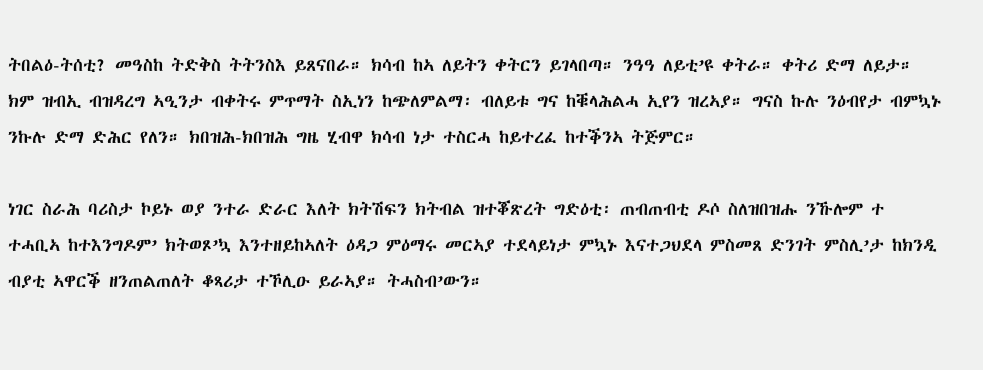ትበልዕ-ትሰቲ? መዓስከ ትድቅስ ትትንስእ ይጸናበራ። ክሳብ ከኣ ለይትን ቀትርን ይገላበጣ። ንዓዓ ለይቲ’ዩ ቀትራ። ቀትሪ ድማ ለይታ። ክም ዝብኢ ብዝዳረግ ኣዒንታ ብቀትሩ ምጥማት ስኢነን ከጭለምልማ፡ ብለይቱ ግና ከቑላሕልሓ ኢየን ዝረኣያ። ግናስ ኩሉ ንዕብየታ ብምኳኑ ንኩሉ ድማ ድሕር የለን። ክበዝሕ-ክበዝሕ ግዜ ሂብዋ ክሳብ ነታ ተስርሓ ከይተረፈ ከተቕንኣ ትጅምር።

ነገር ስራሕ ባሪስታ ኮይኑ ወያ ንተራ ድራር እለት ክትሽፍን ክትብል ዝተቖጽረት ግድዕቲ፡ ጠብጠብቲ ዶሶ ስለዝበዝሑ ንኹሎም ተ ተሓቢኣ ከተእንግዶም’ ክትወጾ’ኳ እንተዘይከኣለት ዕዳጋ ምዕማሩ መርኣያ ተደላይነታ ምኳኑ እናተጋህደላ ምስመጸ ድንገት ምስሊ’ታ ከክንዲ ብያቲ ኣዋርቕ ዘንጠልጠለት ቆጻሪታ ተኾሊዑ ይራኣያ። ትሓስብ’ውን።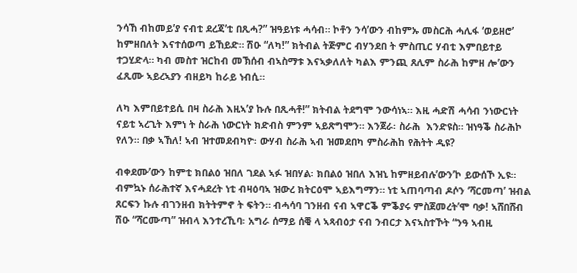ንሳኸ ብከመይ’ያ ናብቲ ደረጃ’ቲ በጺሓ?” ዝዓይነቱ ሓሳብ። ኮቶን ንሳ’ውን ብከምኡ መስርሕ ሓሊፋ ‘ወይዘሮ’ ከምዘበለት እናተሰወጣ ይኸይድ። ሽዑ “ለካ!” ክትብል ትጅምር ብሃንደበ ት ምስጢር ሃብቲ እምበይተይ ተጋሂድላ። ካብ መስተ ዝርከብ መኽሰብ ብኣስማቱ እናኣቃለለት ካልእ ምንጪ ጸሊም ስራሕ ከምዘ ሎ’ውን ፈጺሙ ኣይረኣያን ብዘይካ ከራይ ነብሲ።

ለካ እምበይተይሲ በዛ ስራሕ እዚኣ’ያ ኩሉ በጺሓቶ!” ክትብል ትደግሞ ንውሳነኣ። እዚ ሓድሽ ሓሳብ ንነውርነት ናይቲ ኣረጊት እምነ ት ስራሕ ነውርነት ክድብስ ምንም ኣይጽግሞን። እንጀራ፡ ስራሕ  እንድዩስ። ዝነዓቕ ስራሕኮ የለን። በቃ ኣኸለ! ኣብ ዝተመደብካዮ፡ ውሃብ ስራሕ ኣብ ዝመደበካ ምስራሕከ የሕትት ዲዩ?

ብቀደሙ’ውን ከምቲ ክበልዕ ዝበለ ገደል ኣፉ ዝበሃል፡ ክበልዕ ዝበለ እዝኒ ከምዘይብሉ’ውን’ኮ ይውሰኾ ኢዩ። ብምኳኑ ሰራሕተኛ እናሓደረት ነቲ ብዛዕባኣ ዝውረ ክትርዕሞ ኣይእግማን። ነቲ ኣጠባጣብ ዶሶን ‘ሻርመጣ’ ዝብል ጸርፍን ኩሉ ብገንዘብ ክትትምኖ ት ፍትን። ብሓሳባ ገንዘብ ናብ ኣዋርቕ ምቕያሩ ምስጀመረት’ሞ ባቃ! ኣሸበሸብ ሽዑ “ሻርሙጣ” ዝብላ እንተረኺባ፡ አግራ ሰማይ ሰቒ ላ ኣጻብዕታ ናብ ንብርታ እናኣስተኾት “ንዓ ኣብዚ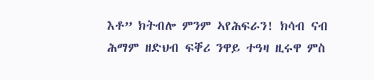እቶ” ክትብሎ ምንም ኣየሕፍራን! ክሳብ ናብ ሕማም ዘድህብ ፍቐሪ ንዋይ ተዓዛ ዚሩዋ ምስ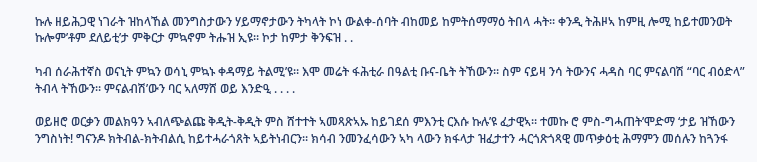ኩሉ ዘይሕጋዊ ነገራት ዝከላኸል መንግስታውን ሃይማኖታውን ትካላት ኮነ ውልቀ-ሰባት ብከመይ ከምትሰማማዕ ትበላ ሓት። ቀንዲ ትሕዞኣ ከምዚ ሎሚ ከይተመንወት ኩሎም’ቶም ደለይቲ’ታ ምቅርታ ምኳኖም ትሑዝ ኢዩ። ኮታ ከምታ ቅንፍዝ . .

ካብ ሰራሕተኛስ ወናኒት ምኳን ወሳኒ ምኳኑ ቀዳማይ ትልሚ’ዩ። እሞ መሬት ፋሕቲራ በዓልቲ ቡና-ቤት ትኸውን። ስም ናይዛ ንሳ ትውንና ሓዳስ ባር ምናልባሽ “ባር ብዕድላ” ትብላ ትኸውን። ምናልብሽ’ውን ባር ኣለማሸ ወይ እንድዒ . . . .

ወይዘሮ ወርቃን መልክዓን ኣብለጭልጩ ቅዲት-ቅዲት ምስ ሸተተት ኣመጻጽኣኡ ከይገደሰ ምእንቲ ርእሱ ኩሉ’ዩ ፈታዊኣ። ተመኩ ሮ ምስ-ግሓጠት’ሞድማ ‘ታይ ዝኸውን ንግስነት! ግናንዶ ክትብል-ክትብልሲ ከይተሓራጎጸት ኣይትነብርን። ክሳብ ንመንፈሳውን ኣካ ላውን ክፋላታ ዝፈታተን ሓርጎጽጎጻዊ መጥቃዕቲ ሕማምን መሰሉን ከጓንፋ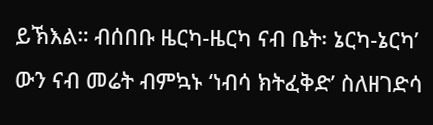ይኽእል። ብሰበቡ ዜርካ-ዜርካ ናብ ቤት፡ ኔርካ-ኔርካ’ ውን ናብ መሬት ብምኳኑ ‘ነብሳ ክትፈቅድ’ ስለዘገድሳ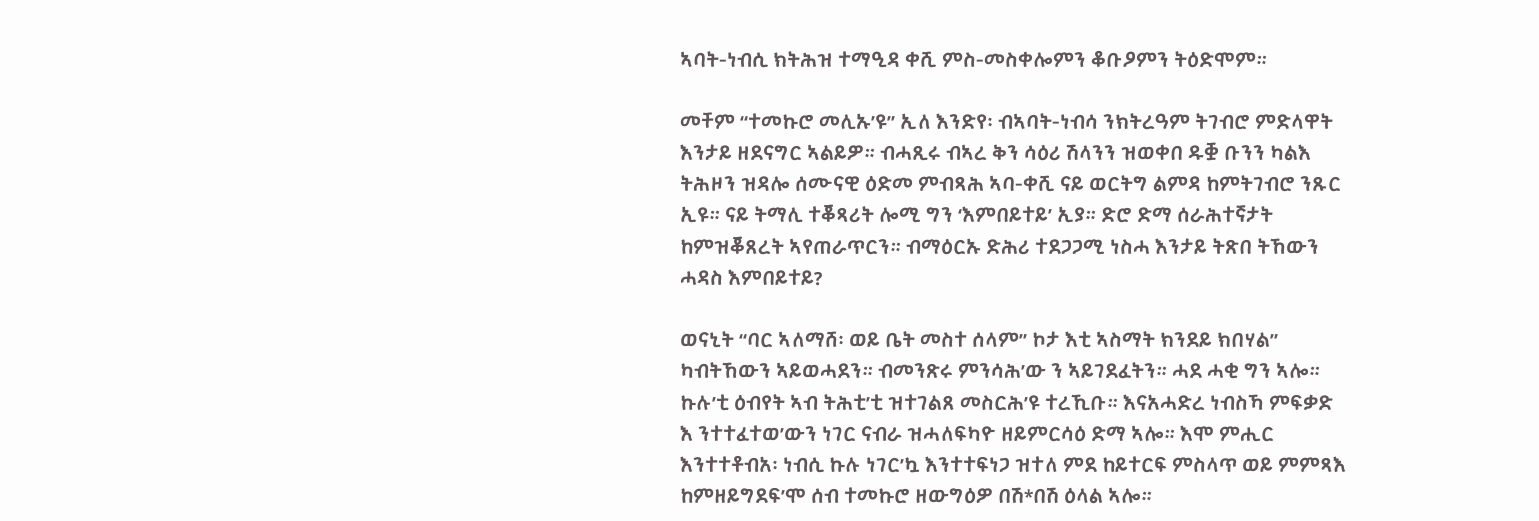ኣባት-ነብሲ ክትሕዝ ተማዒዳ ቀሺ ምስ-መስቀሎምን ቆቡዖምን ትዕድሞም።

መቸም “ተመኩሮ መሊኡ’ዩ” ኢለ እንድየ፡ ብኣባት-ነብሳ ንክትረዓም ትገብሮ ምድላዋት እንታይ ዘደናግር ኣልይዎ። ብሓጺሩ ብኣረ ቅን ሳዕሪ ሽላንን ዝወቀበ ዱቛ ቡንን ካልእ ትሕዞን ዝዳሎ ሰሙናዊ ዕድመ ምብጻሕ ኣባ-ቀሺ ናይ ወርትግ ልምዳ ከምትገብሮ ንጹር ኢዩ። ናይ ትማሊ ተቖጻሪት ሎሚ ግን ‘እምበይተይ’ ኢያ። ድሮ ድማ ሰራሕተኛታት ከምዝቖጸረት ኣየጠራጥርን። ብማዕርኡ ድሕሪ ተደጋጋሚ ነስሓ እንታይ ትጽበ ትኸውን ሓዳስ እምበይተይ?

ወናኒት “ባር ኣለማሸ፡ ወይ ቤት መስተ ሰላም” ኮታ እቲ ኣስማት ክንደይ ክበሃል” ካብትኸውን ኣይወሓደን። ብመንጽሩ ምንሳሕ’ው ን ኣይገደፈትን። ሓደ ሓቂ ግን ኣሎ። ኩሉ’ቲ ዕብየት ኣብ ትሕቲ’ቲ ዝተገልጸ መስርሕ’ዩ ተረኺቡ። እናአሓድረ ነብስኻ ምፍቃድ እ ንተተፈተወ’ውን ነገር ናብራ ዝሓለፍካዮ ዘይምርሳዕ ድማ ኣሎ። እሞ ምሒር እንተተቶብአ፡ ነብሲ ኩሉ ነገር’ኳ እንተተፍነጋ ዝተለ ምደ ከይተርፍ ምስላጥ ወይ ምምጻእ ከምዘይግደፍ’ሞ ሰብ ተመኩሮ ዘውግዕዎ በሽ*በሽ ዕላል ኣሎ።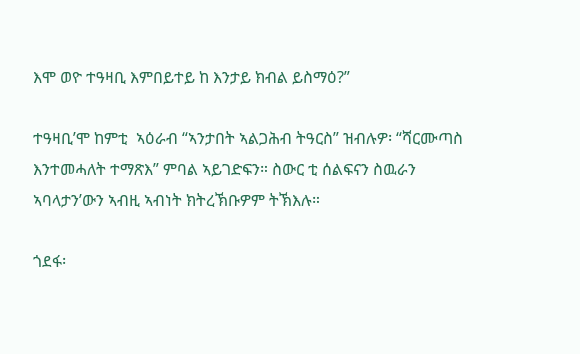እሞ ወዮ ተዓዛቢ እምበይተይ ከ እንታይ ክብል ይስማዕ?”

ተዓዛቢ’ሞ ከምቲ  ኣዕራብ “ኣንታበት ኣልጋሕብ ትዓርስ” ዝብሉዎ፡ “ሻርሙጣስ እንተመሓለት ተማጽእ” ምባል ኣይገድፍን። ስውር ቲ ሰልፍናን ስዉራን ኣባላታን’ውን ኣብዚ ኣብነት ክትረኽቡዎም ትኽእሉ።

ጎደፋ፡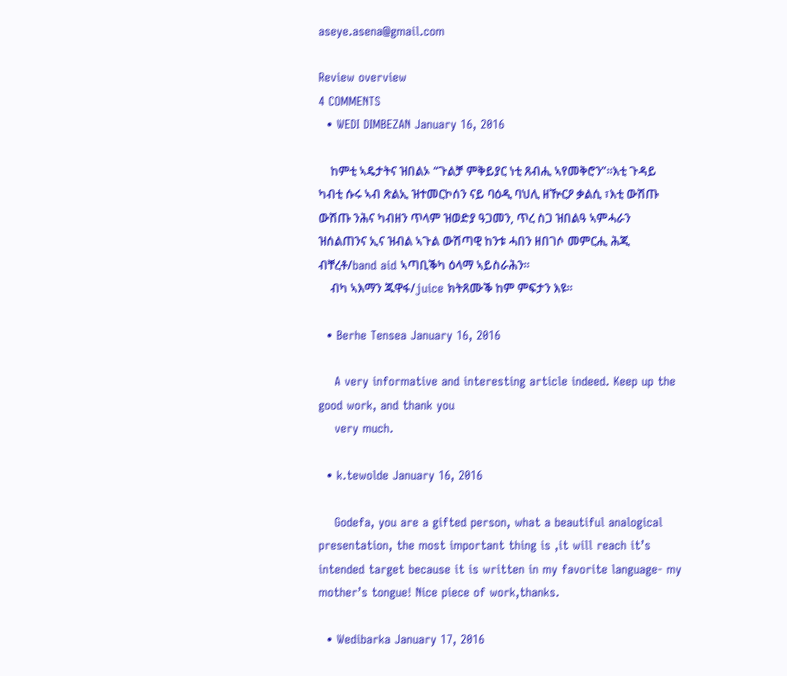aseye.asena@gmail.com

Review overview
4 COMMENTS
  • WEDI DIMBEZAN January 16, 2016

    ከምቲ ኣዴታትና ዝበልኦ “ጉልቻ ምቅይያር ነቲ ጸብሒ ኣየመቅሮን”።እቲ ጉዳይ ካብቲ ሱሩ ኣብ ጽልኢ ዝተመርኮሰን ናይ ባዕዲ ባህሊ ዘዅርዖ ቃልሲ ፣እቲ ውሽጡ ውሽጡ ንሕና ካብዘን ጥላም ዝወድያ ዓጋመን, ጥረ ስጋ ዝበልዓ ኣምሓራን ዝሰልጠንና ኢና ዝብል ኣጉል ውሽጣዊ ከንቱ ሓበን ዘበገሶ መምርሒ ሕጂ ብቸረቶ/band aid ኣጣቢቕካ ዕላማ ኣይስራሕን።
    ብካ ኣእማን ጁዋፋ/juice ክትጸሙቕ ከም ምፍታን እዩ።

  • Berhe Tensea January 16, 2016

    A very informative and interesting article indeed. Keep up the good work, and thank you
    very much.

  • k.tewolde January 16, 2016

    Godefa, you are a gifted person, what a beautiful analogical presentation, the most important thing is ,it will reach it’s intended target because it is written in my favorite language- my mother’s tongue! Nice piece of work,thanks.

  • Wedibarka January 17, 2016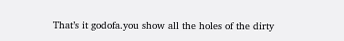That’s it godofa.you show all the holes of the dirty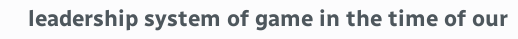leadership system of game in the time of our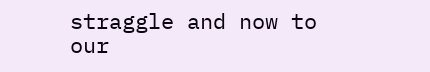straggle and now to our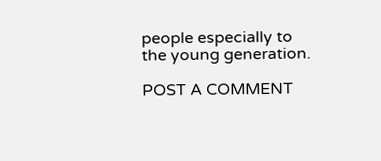people especially to the young generation.

POST A COMMENT